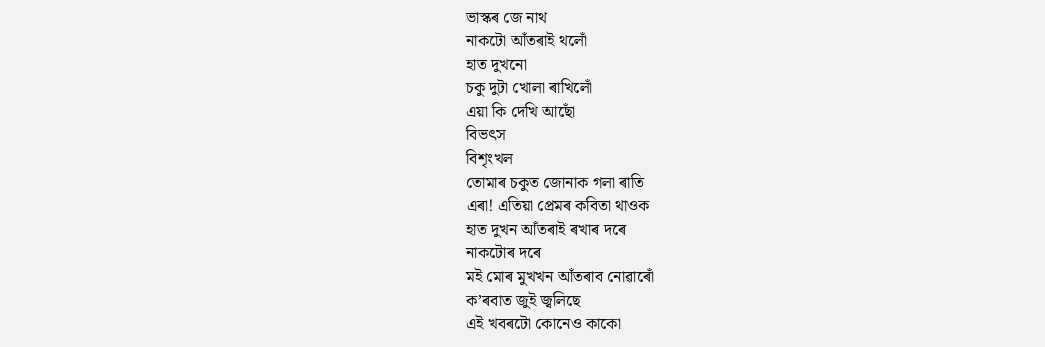ভাস্কৰ জে নাথ
নাকটো আঁতৰাই থলোঁ
হাত দুখনো
চকু দুটা খোলা ৰাখিলোঁ
এয়া কি দেখি আছোঁ
বিভৎস
বিশৃংখল
তোমাৰ চকুত জোনাক গলা ৰাতি
এৰা! এতিয়া প্ৰেমৰ কবিতা থাওক
হাত দুখন আঁতৰাই ৰখাৰ দৰে
নাকটোৰ দৰে
মই মোৰ মুখখন আঁতৰাব নোৱাৰোঁ
ক’ৰবাত জুই জ্বলিছে
এই খবৰটো কোনেও কাকো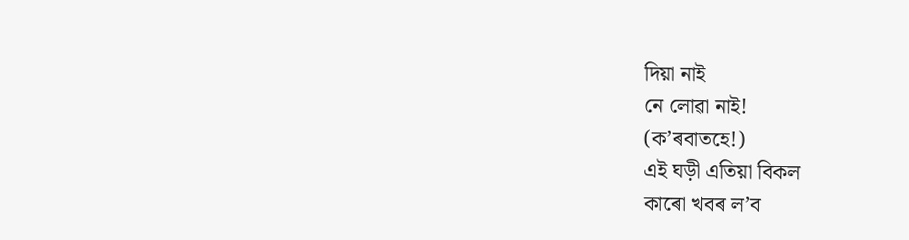দিয়া নাই
নে লোৱা নাই!
(ক’ৰবাতহে!)
এই ঘড়ী এতিয়া বিকল
কাৰো খবৰ ল’ব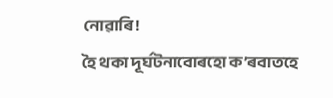নোৱাৰি!
হৈ থকা দূৰ্ঘটনাবোৰহো ক’ৰবাতহে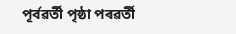পূৰ্বৱৰ্তী পৃষ্ঠা পৰৱৰ্তী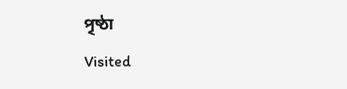পৃষ্ঠা
Visited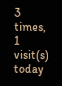3 times, 1 visit(s) today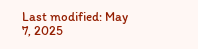Last modified: May 7, 2025